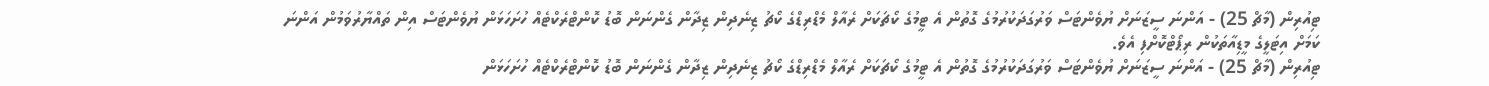ޓިއުރިން (މާޗް 25) - އަންނަ ސީޒަނަށް ޔުވެންޓަސް ވަރުގަދަކުރުމުގެ ގޮތުން އެ ޓީމުގެ ކޯޗަކަށް ރެއާލް މެޑްރިޑްގެ ކޯޗު ޒިނެދިން ޒިދާން ގެންނަން ބޮޑު ކޮންޓްރެކްޓެއް ހުށަހަޅަން ޔުވެންޓަސް އިން ތައްޔާރުވަމުން އަންނަ ކަމަށް އިޓަލީގެ މީޑިއާތަކުން ރިޕޯޓްކޮށްފި އެވެ.
ޓިއުރިން (މާޗް 25) - އަންނަ ސީޒަނަށް ޔުވެންޓަސް ވަރުގަދަކުރުމުގެ ގޮތުން އެ ޓީމުގެ ކޯޗަކަށް ރެއާލް މެޑްރިޑްގެ ކޯޗު ޒިނެދިން ޒިދާން ގެންނަން ބޮޑު ކޮންޓްރެކްޓެއް ހުށަހަޅަން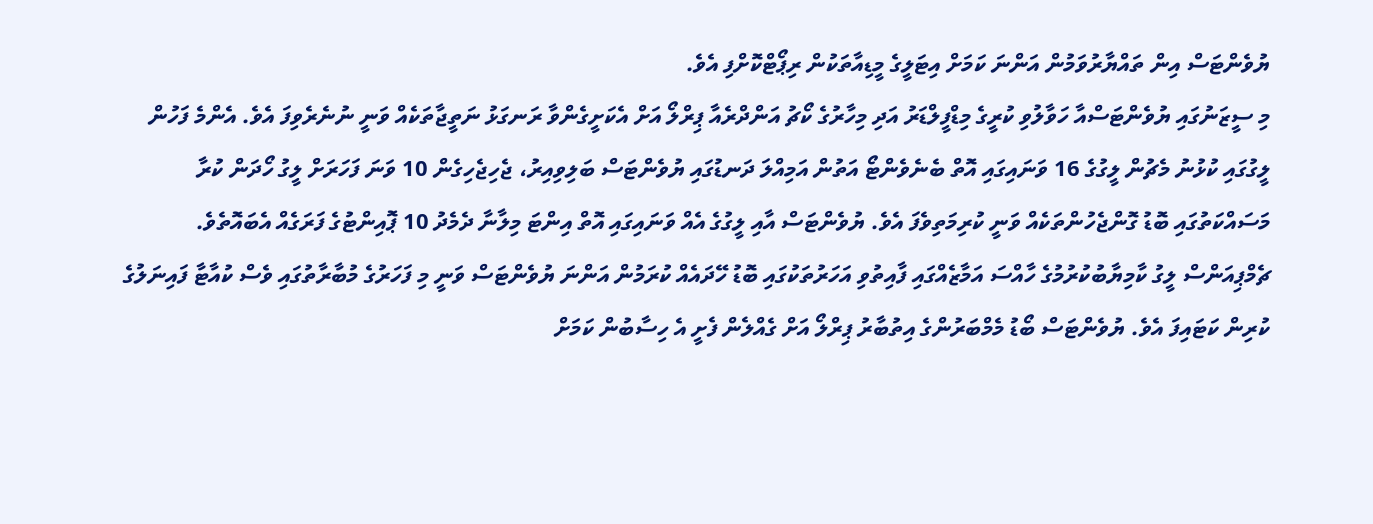ޔުވެންޓަސް އިން ތައްޔާރުވަމުން އަންނަ ކަމަށް އިޓަލީގެ މީޑިއާތަކުން ރިޕޯޓްކޮށްފި އެވެ.
މި ސީޒަނުގައި ޔުވެންޓަސްއާ ހަވާލުވި ކުރީގެ މިޑްފީލްޑަރު އަދި މިހާރުގެ ކޯޗު އަންދްރެއާ ޕިރްލޯ އަށް އެކަށީގެންވާ ރަނގަޅު ނަތީޖާތަކެއް ވަނީ ނުނެރެވިފަ އެވެ. އެންމެ ފަހުން ލީގުގައި ކުޅުނު މެޗުން ލީގުގެ 16 ވަނައިގައި އޮތް ބެނެވެންޓޯ އަތުން އަމިއްލަ ދަނޑުގައި ޔުވެންޓަސް ބަލިވިއިރު، ޖެހިޖެހިގެން 10 ވަނަ ފަހަރަށް ލީގު ހޯދަން ކުރާ މަސައްކަތުގައި ބޮޑު ގޮންޖެހުންތަކެއް ވަނީ ކުރިމަތިވެފަ އެވެ. ޔުވެންޓަސް އާއި ލީގުގެ އެއް ވަނައިގައި އޮތް އިންޓަ މިލާނާ ދެމެދު 10 ޕޮއިންޓުގެ ފަރަގެއް އެބައޮތެވެ.
ޗެމްޕިއަންސް ލީގު ކާމިޔާބުކުރުމުގެ ހާއްސަ އަމާޒެއްގައި ފާއިތުވި އަހަރުތަކުގައި ބޮޑު ހޭދައެއް ކުރަމުން އަންނަ ޔުވެންޓަސް ވަނީ މި ފަހަރުގެ މުބާރާތުގައި ވެސް ކުއާޓާ ފައިނަލުގެ ކުރިން ކަޓައިފަ އެވެ. ޔުވެންޓަސް ބޯޑު މެމްބަރުންގެ އިތުބާރު ޕިރްލޯ އަށް ގެއްލެން ފެށީ އެ ހިސާބުން ކަމަށް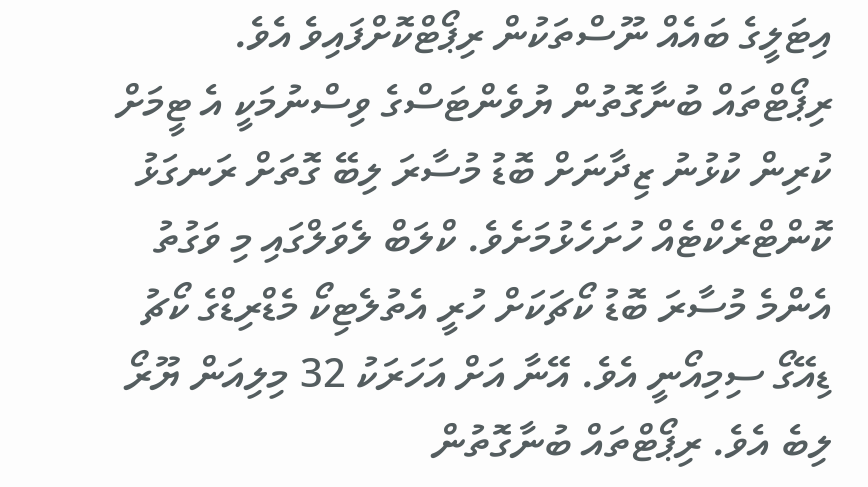އިޓަލީގެ ބައެއް ނޫސްތަކުން ރިޕޯޓްކޮށްފައިވެ އެވެ.
ރިޕޯޓްތައް ބުނާގޮތުން ޔުވެންޓަސްގެ ވިސްނުމަކީ އެ ޓީމަށް ކުރިން ކުޅުނު ޒިދާނަށް ބޮޑު މުސާރަ ލިބޭ ގޮތަށް ރަނގަޅު ކޮންޓްރެކްޓެއް ހުށަހެޅުމަށެވެ. ކްލަބް ލެވަލްގައި މި ވަގުތު އެންމެ މުސާރަ ބޮޑު ކޯޗަކަށް ހުރީ އެތުލެޓިކޯ މެޑްރިޑްގެ ކޯޗު ޑިއޭގޯ ސިމިއޯނީ އެވެ. އޭނާ އަށް އަހަރަކު 32 މިލިއަން ޔޫރޯ ލިބެ އެވެ. ރިޕޯޓްތައް ބުނާގޮތުން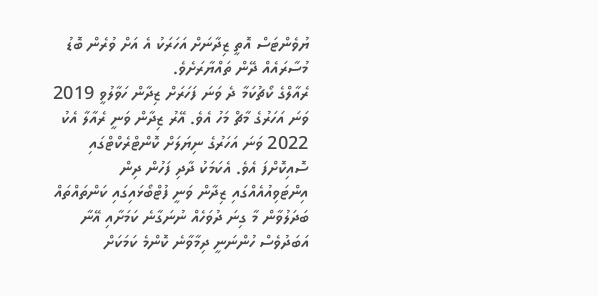ޔުވެންޓަސް އޮތީ ޒިދާނަށް އަހަރަކު އެ އަށް ވުރެން ބޮޑު މުސާރައެއް ދޭން ތައްޔާރަށެވެ.
ރެއާލްގެ ކޯޗުކަމާ ދެ ވަނަ ފަހަރަށް ޒިދާން ހަވާލުވީ 2019 ވަނަ އަހަރުގެ މާޗް މަހު އެވެ. އޭރު ޒިދާން ވަނީ ރެއާލާ އެކު 2022 ވަނަ އަހަރުގެ ނިޔަލަށް ކޮންޓްރެކްޓްގައި ސޮއިކޮށްފަ އެވެ. އެކަމަކު ދާދި ފަހުން ދިން އިންޓަވިއުއެއްގައި ޒިދާން ވަނީ ފުޓްބޯޅައިގައި ކަންތައްތައް ބަދަލުވާން މާ ގިނަ ދުވަހެއް ނުނަގާނެ ކަމަށާއި އޭނާ އަބަދުވެސް ހުންނަނީ ދިމާވާނެ ކޮންމެ ކަމަކަށް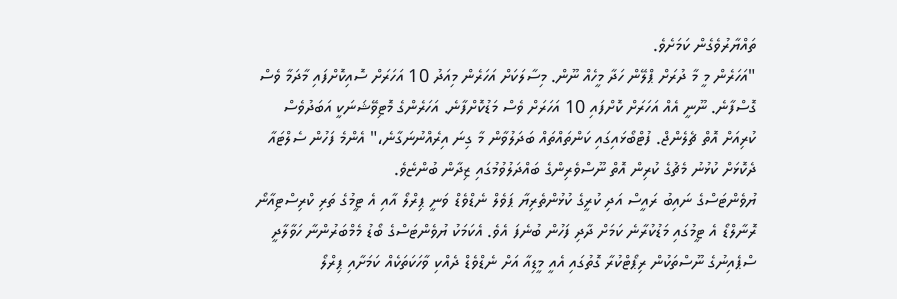ތައްޔާރުވެގެން ކަމަށެވެ.
"އަހަރެން މީ މާ ދުރަށް ޕްލޭން ހަދާ މީހެއް ނޫން. މިސާލަކަށް އަހަރެން މިއަދު 10 އަހަރަށް ސޮއިކޮށްފައި މާދަމާ ވެސް ގޮސްފާނެ. ނޫނީ އެއް އަހަރަށް ކޮށްފައި 10 އަހަރަށް ވެސް މަޑުކޮށްފާނެ. އަހަރެންގެ މޮޓިވޭޝަނަކީ އަބަދުވެސް ކުރިއަށް އޮތް ޗެލެންޖް. ފުޓްބޯޅައިގައި ކަންތައްތައް ބަދަލުވާން މާ ގިނަ އިރެއްނުނަގާނެ،" އެންމެ ފަހުން ސެލްޓައާ ދެކޮޅަށް ކުޅުނު މެޗުގެ ކުރިން އޮތް ނޫސްވެރިންގެ ބައްދަލުވުމުގައި ޒިދާން ބުންޏެވެ.
ޔުވެންޓަސްގެ ނައިބު ރައީސް އަދި ކުރީގެ ކުޅުންތެރިޔާ ޕަވެލް ނެޑްވެޑް ވަނީ ޕިރްލޯ އާއި އެ ޓީމުގެ ތަރި ކްރިސްޓިއާނޯ ރޮނާލްޑޯ އެ ޓީމުގައި މަޑުކުރާނެ ކަމަށް ދާދި ފަހުން ބުނެފަ އެވެ. އެކަމަކު ޔުވެންޓަސްގެ ބޯޑު މެމްބަރުންނާ ހަވާލާދީ ސްޕެއިނުގެ ނޫސްތަކުން ރިޕޯޓްކުރާ ގޮތުގައި އެއީ މީޑިއާ އަށް ނެޑްވެޑް ދެއްކި ވާހަކަތަކެއް ކަމަށާއި ޕިރްލޯ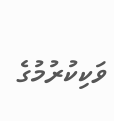ވަކިކުރުމުގެ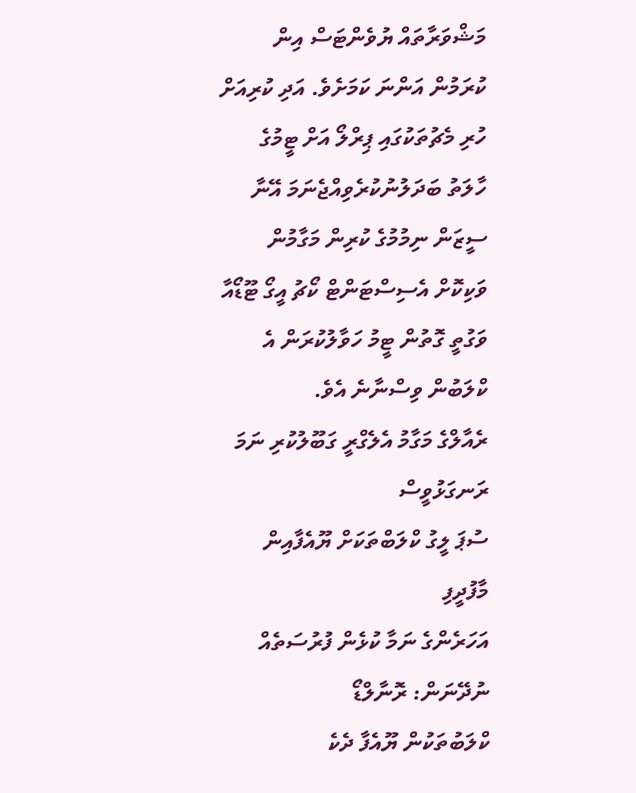މަޝްވަރާތައް ޔުވެންޓަސް އިން ކުރަމުން އަންނަ ކަމަށެވެ. އަދި ކުރިއަށް ހުރި މެޗުތަކުގައި ޕިރްލޯ އަށް ޓީމުގެ ހާލަތު ބަދަލުނުކުރެވިއްޖެނަމަ އޭނާ ސީޒަން ނިމުމުގެ ކުރިން މަގާމުން ވަކިކޮށް އެސިސްޓަންޓް ކޯޗު އީގޯ ޓޫޑޯއާ ވަގުތީ ގޮތުން ޓީމު ހަވާލުކުރަން އެ ކްލަބުން ވިސްނާނެ އެވެ.
ރެއާލްގެ މަގާމު އެލެގްރީ ގަބޫލުކުރި ނަމަ ރަނގަޅުވީސް
ސުޕަ ލީގު ކްލަބްތަކަށް ޔޫއެފާއިން މާފުދީފި
އަހަރެންގެ ނަމާ ކުޅެން ފުރުސަތެއް ނުދޭނަން: ރޮނާލްޑޯ
ކްލަބުތަކުން ޔޫއެފާ ދެކެ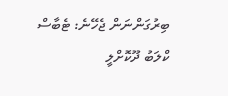ބިރުގަންނަން ޖެހޭނެ: ޓެބާސް
ކްލަބު ދޫކޮށްލީ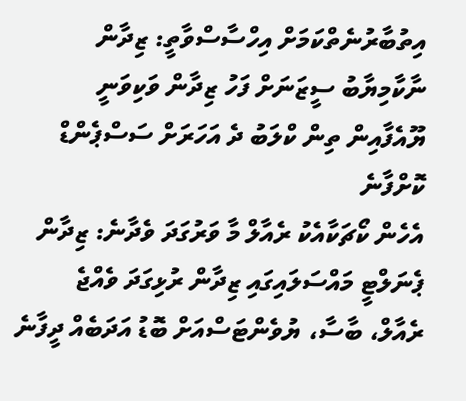އިތުބާރުނެތްކަމަށް އިހްސާސްވާތީ: ޒިދާން
ނާކާމިޔާބު ސީޒަނަށް ފަހު ޒިދާން ވަކިވަނީ
ޔޫއެފާއިން ތިން ކްލަބު ދެ އަހަރަށް ސަސްޕެންޑް ކޮށްފާނެ
އެހެން ކޯޗަކާއެކު ރެއާލް މާ ވަރުގަދަ ވެދާނެ: ޒިދާން
ޕެނަލްޓީ މައްސަލައިގައި ޒިދާން ރުޅިގަދަ ވެއްޖެ
ރެއާލް، ބާސާ، ޔުވެންޓަސްއަށް ބޮޑު އަދަބެއް ދީފާނެ